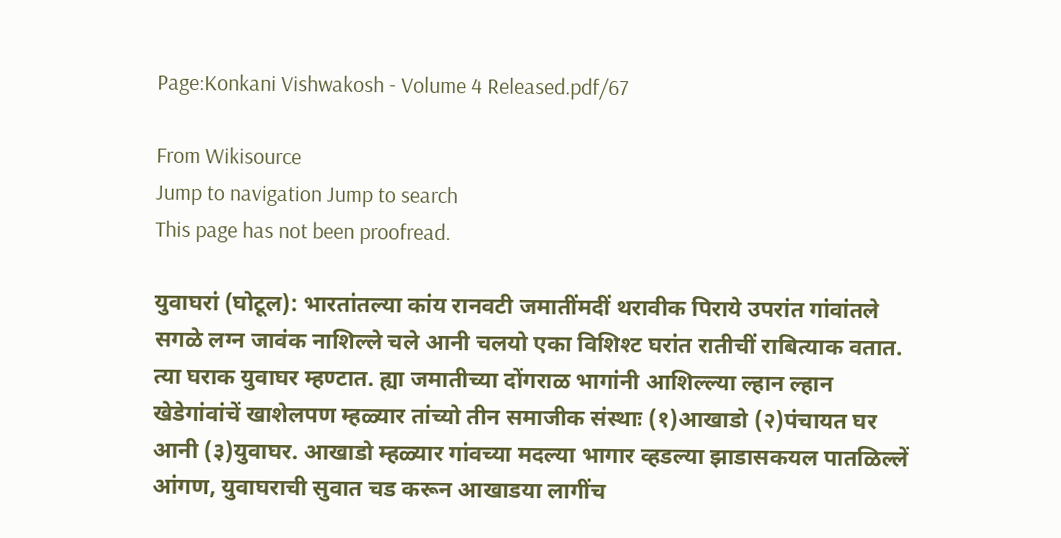Page:Konkani Vishwakosh - Volume 4 Released.pdf/67

From Wikisource
Jump to navigation Jump to search
This page has not been proofread.

युवाघरां (घोटूल): भारतांतल्या कांय रानवटी जमातींमदीं थरावीक पिराये उपरांत गांवांतले सगळे लग्न जावंक नाशिल्ले चले आनी चलयो एका विशिश्ट घरांत रातीचीं राबित्याक वतात. त्या घराक युवाघर म्हण्टात. ह्या जमातीच्या दोंगराळ भागांनी आशिल्ल्या ल्हान ल्हान खेडेगांवांचें खाशेलपण म्हळ्यार तांच्यो तीन समाजीक संस्थाः (१)आखाडो (२)पंचायत घर आनी (३)युवाघर. आखाडो म्हळ्यार गांवच्या मदल्या भागार व्हडल्या झाडासकयल पातळिल्लें आंगण, युवाघराची सुवात चड करून आखाडया लागींच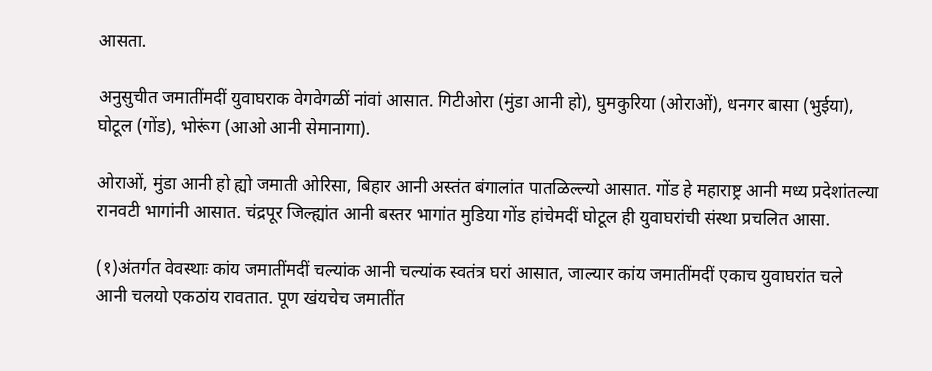आसता.

अनुसुचीत जमातींमदीं युवाघराक वेगवेगळीं नांवां आसात. गिटीओरा (मुंडा आनी हो), घुमकुरिया (ओराओं), धनगर बासा (भुईया), घोटूल (गोंड), भोरूंग (आओ आनी सेमानागा).

ओराओं, मुंडा आनी हो ह्यो जमाती ओरिसा, बिहार आनी अस्तंत बंगालांत पातळिल्ल्यो आसात. गोंड हे महाराष्ट्र आनी मध्य प्रदेशांतल्या रानवटी भागांनी आसात. चंद्रपूर जिल्ह्यांत आनी बस्तर भागांत मुडिया गोंड हांचेमदीं घोटूल ही युवाघरांची संस्था प्रचलित आसा.

(१)अंतर्गत वेवस्थाः कांय जमातींमदीं चल्यांक आनी चल्यांक स्वतंत्र घरां आसात, जाल्यार कांय जमातींमदीं एकाच युवाघरांत चले आनी चलयो एकठांय रावतात. पूण खंयचेच जमातींत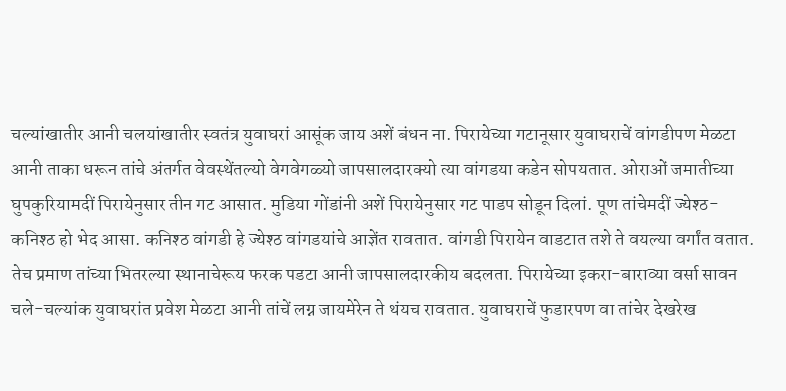चल्यांखातीर आनी चलयांखातीर स्वतंत्र युवाघरां आसूंक जाय अशें बंधन ना. पिरायेच्या गटानूसार युवाघराचें वांगडीपण मेळटा आनी ताका धरून तांचे अंतर्गत वेवस्थेंतल्यो वेगवेगळ्यो जापसालदारक्यो त्या वांगडया कडेन सोपयतात. ओराओं जमातीच्या घुपकुरियामदीं पिरायेनुसार तीन गट आसात. मुडिया गोंडांनी अशें पिरायेनुसार गट पाडप सोडून दिलां. पूण तांचेमदीं ज्येश्ठ-कनिश्ठ हो भेद आसा. कनिश्ठ वांगडी हे ज्येश्ठ वांगडयांचे आज्ञेंत रावतात. वांगडी पिरायेन वाडटात तशे ते वयल्या वर्गांत वतात. तेच प्रमाण तांच्या भितरल्या स्थानाचेरूय फरक पडटा आनी जापसालदारकीय बदलता. पिरायेच्या इकरा-बाराव्या वर्सा सावन चले-चल्यांक युवाघरांत प्रवेश मेळटा आनी तांचें लग्न जायमेरेन ते थंयच रावतात. युवाघराचें फुडारपण वा तांचेर देखरेख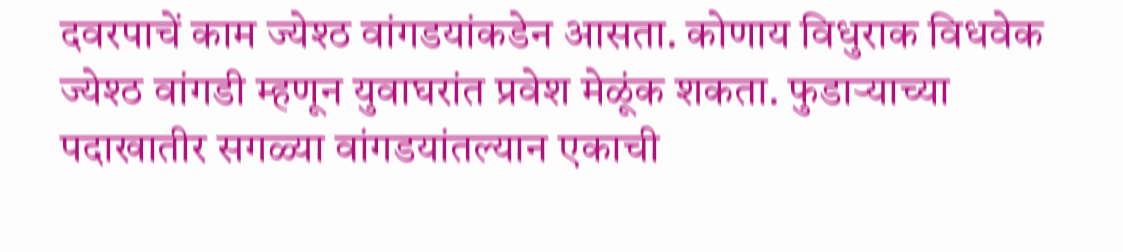दवरपाचें काम ज्येश्ठ वांगडयांकडेन आसता. कोणाय विधुराक विधवेक ज्येश्ठ वांगडी म्हणून युवाघरांत प्रवेश मेळूंक शकता. फुडाऱ्याच्या पदाखातीर सगळ्या वांगडयांतल्यान एकाची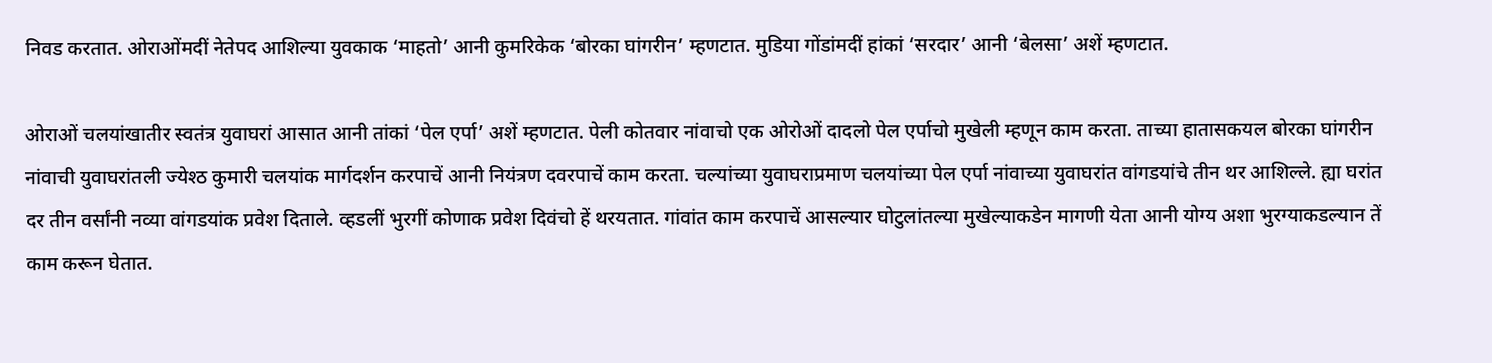निवड करतात. ओराओंमदीं नेतेपद आशिल्या युवकाक ‘माहतो’ आनी कुमरिकेक ‘बोरका घांगरीन’ म्हणटात. मुडिया गोंडांमदीं हांकां ‘सरदार’ आनी ‘बेलसा’ अशें म्हणटात.

ओराओं चलयांखातीर स्वतंत्र युवाघरां आसात आनी तांकां ‘पेल एर्पा’ अशें म्हणटात. पेली कोतवार नांवाचो एक ओरोओं दादलो पेल एर्पाचो मुखेली म्हणून काम करता. ताच्या हातासकयल बोरका घांगरीन नांवाची युवाघरांतली ज्येश्ठ कुमारी चलयांक मार्गदर्शन करपाचें आनी नियंत्रण दवरपाचें काम करता. चल्यांच्या युवाघराप्रमाण चलयांच्या पेल एर्पा नांवाच्या युवाघरांत वांगडयांचे तीन थर आशिल्ले. ह्या घरांत दर तीन वर्सांनी नव्या वांगडयांक प्रवेश दिताले. व्हडलीं भुरगीं कोणाक प्रवेश दिवंचो हें थरयतात. गांवांत काम करपाचें आसल्यार घोटुलांतल्या मुखेल्याकडेन मागणी येता आनी योग्य अशा भुरग्याकडल्यान तें काम करून घेतात.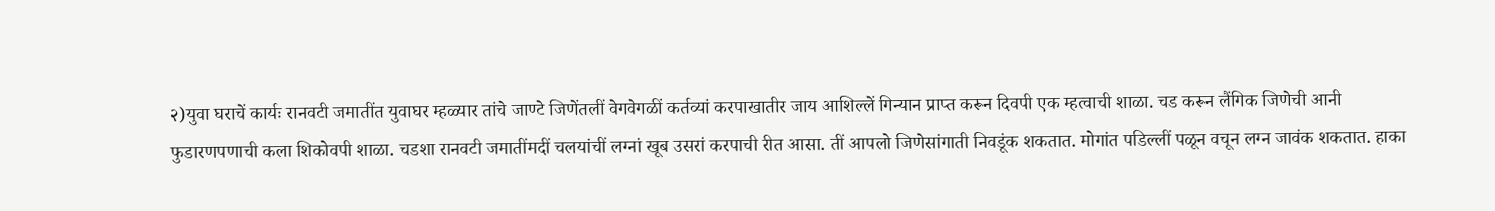२)युवा घराचें कार्यः रानवटी जमातींत युवाघर म्हळ्यार तांचे जाण्टे जिणेंतलीं वेगवेगळीं कर्तव्यां करपाखातीर जाय आशिल्लें गिन्यान प्राप्त करून दिवपी एक म्हत्वाची शाळा. चड करून लैंगिक जिणेची आनी फुडारणपणाची कला शिकोवपी शाळा. चडशा रानवटी जमातींमदीं चलयांचीं लग्नां खूब उसरां करपाची रीत आसा. तीं आपलो जिणेसांगाती निवडूंक शकतात. मोगांत पडिल्लीं पळून वचून लग्न जावंक शकतात. हाका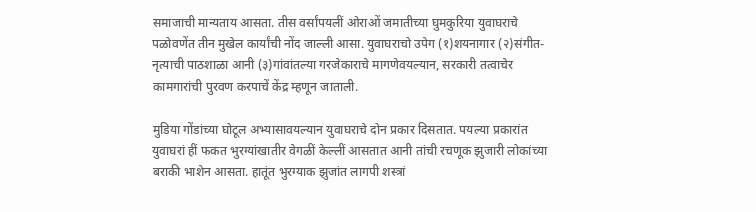समाजाची मान्यताय आसता. तीस वर्सांपयलीं ओराओं जमातीच्या घुमकुरिया युवाघराचे पळोवणेंत तीन मुखेल कार्यांची नोंद जाल्ली आसा. युवाघराचो उपेग (१)शयनागार (२)संगीत-नृत्याची पाठशाळा आनी (३)गांवांतल्या गरजेकाराचे मागणेवयल्यान, सरकारी तत्वाचेर कामगारांची पुरवण करपाचें केंद्र म्हणून जाताली.

मुडिया गोंडांच्या घोटूल अभ्यासावयल्यान युवाघराचे दोन प्रकार दिसतात. पयल्या प्रकारांत युवाघरां हीं फकत भुरग्यांखातीर वेगळीं केल्लीं आसतात आनी तांची रचणूक झुजारी लोकांच्या बराकी भाशेन आसता. हातूंत भुरग्याक झुजांत लागपी शस्त्रां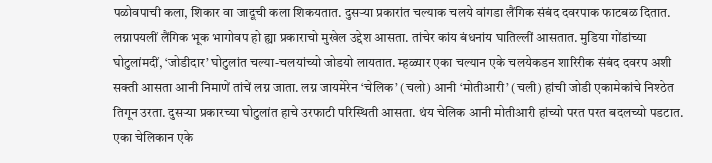पळोवपाची कला, शिकार वा जादूची कला शिकयतात. दुसऱ्या प्रकारांत चल्याक चलये वांगडा लैंगिक संबंद दवरपाक फाटबळ दितात. लग्नापयलीं लैंगिक भूक भागोवप हो ह्या प्रकाराचो मुखेल उद्देश आसता. तांचेर कांय बंधनांय घातिल्लीं आसतात. मुडिया गोंडांच्या घोटुलांमदीं, ‘जोडीदार’ घोटुलांत चल्या-चलयांच्यो जोडयो लायतात. म्हळ्यार एका चल्यान एके चलयेकडन शारिरीक संबंद दवरप अशी सक्ती आसता आनी निमाणें तांचें लग्न जाता. लग्न जायमेरेन ‘चेलिक’ (चलो) आनी ‘मोतीआरी’ (चली) हांची जोडी एकामेकांचे निश्ठेत तिगून उरता. दुसऱ्या प्रकारच्या घोटुलांत हाचे उरफाटी परिस्थिती आसता. थंय चेलिक आनी मोतीआरी हांच्यो परत परत बदलच्यो पडटात. एका चेलिकान एके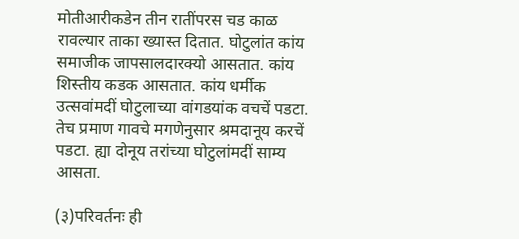मोतीआरीकडेन तीन रातींपरस चड काळ रावल्यार ताका ख्यास्त दितात. घोटुलांत कांय समाजीक जापसालदारक्यो आसतात. कांय शिस्तीय कडक आसतात. कांय धर्मीक उत्सवांमदीं घोटुलाच्या वांगडयांक वचचें पडटा. तेच प्रमाण गावचे मगणेनुसार श्रमदानूय करचें पडटा. ह्या दोनूय तरांच्या घोटुलांमदीं साम्य आसता.

(३)परिवर्तनः ही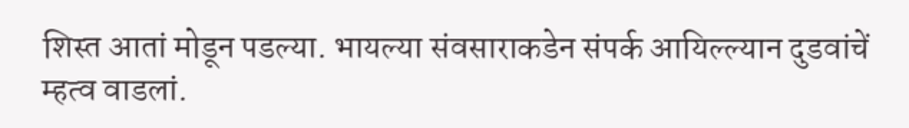शिस्त आतां मोडून पडल्या. भायल्या संवसाराकडेन संपर्क आयिल्ल्यान दुडवांचें म्हत्व वाडलां.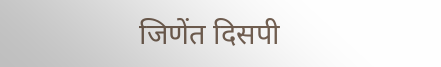जिणेंत दिसपी